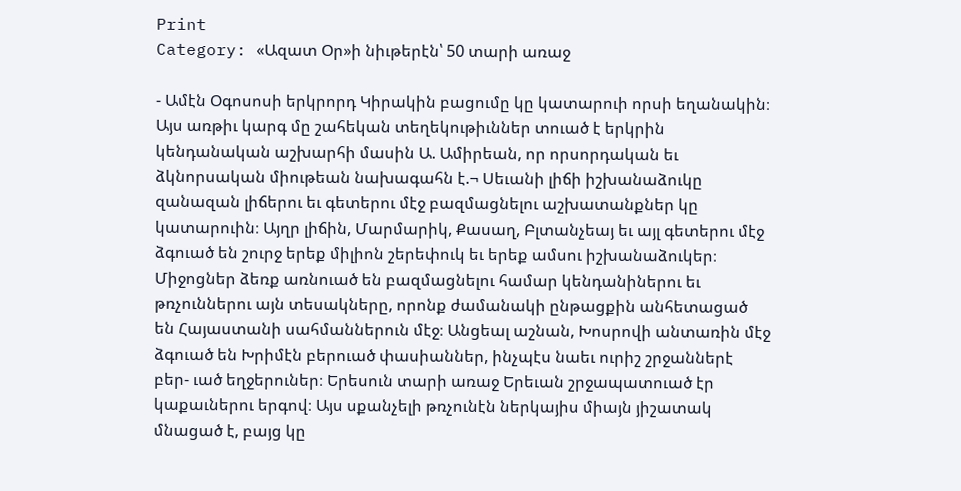Print
Category: «Ազատ Օր»ի նիւթերէն՝ 50 տարի առաջ

- Ամէն Օգոսոսի երկրորդ Կիրակին բացումը կը կատարուի որսի եղանակին։ Այս առթիւ կարգ մը շահեկան տեղեկութիւններ տուած է երկրին կենդանական աշխարհի մասին Ա. Ամիրեան, որ որսորդական եւ ձկնորսական միութեան նախագահն է.¬ Սեւանի լիճի իշխանաձուկը զանազան լիճերու եւ գետերու մէջ բազմացնելու աշխատանքներ կը կատարուին։ Այղր լիճին, Մարմարիկ, Քասաղ, Բլտանչեայ եւ այլ գետերու մէջ ձգուած են շուրջ երեք միլիոն շերեփուկ եւ երեք ամսու իշխանաձուկեր։ Միջոցներ ձեռք առնուած են բազմացնելու համար կենդանիներու եւ թռչուններու այն տեսակները, որոնք ժամանակի ընթացքին անհետացած են Հայաստանի սահմաններուն մէջ։ Անցեալ աշնան, Խոսրովի անտառին մէջ ձգուած են Խրիմէն բերուած փասիաններ, ինչպէս նաեւ ուրիշ շրջաններէ բեր- ւած եղջերուներ։ Երեսուն տարի առաջ Երեւան շրջապատուած էր կաքաւներու երգով։ Այս սքանչելի թռչունէն ներկայիս միայն յիշատակ մնացած է, բայց կը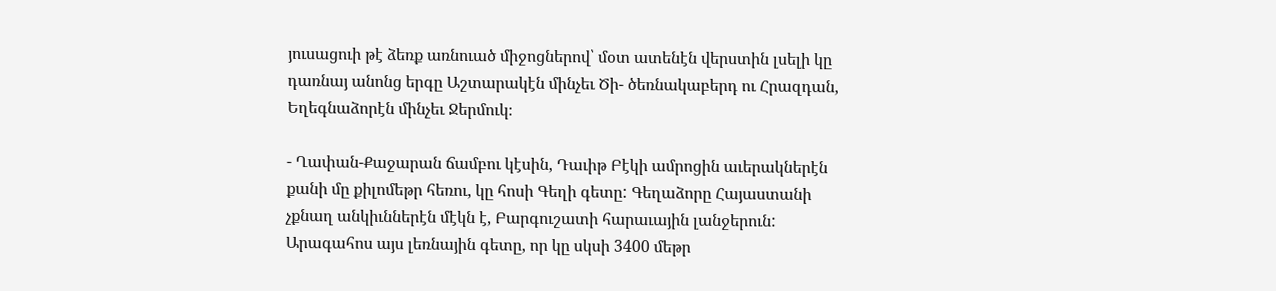յուսացուի թէ ձեռք առնուած միջոցներով՝ մօտ ատենէն վերստին լսելի կը դառնայ անոնց երգը Աշտարակէն մինչեւ Ծի- ծեռնակաբերդ ու Հրազդան, Եղեգնաձորէն մինչեւ Ջերմուկ։

- Ղափան-Քաջարան ճամբու կէսին, Դաւիթ Բէկի ամրոցին աւերակներէն քանի մը քիլոմեթր հեռու, կը հոսի Գեղի գետը: Գեղաձորը Հայաստանի չքնաղ անկիւններէն մէկն է, Բարգուշատի հարաւային լանջերուն: Արագահոս այս լեռնային գետը, որ կը սկսի 3400 մեթր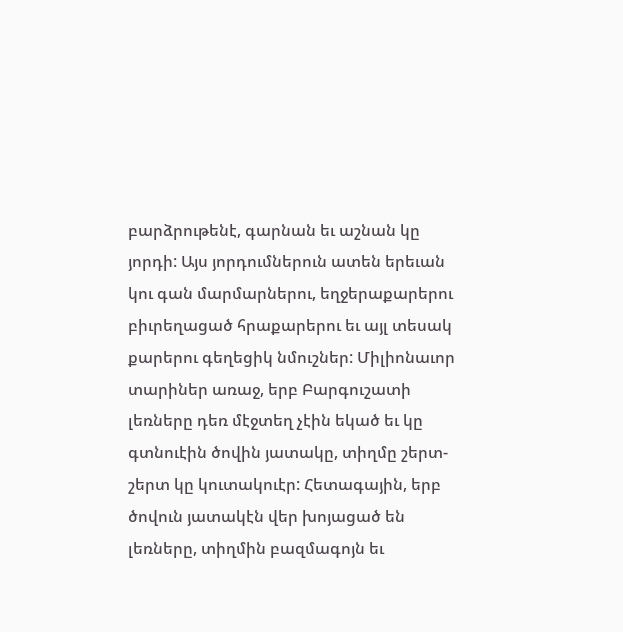բարձրութենէ, գարնան եւ աշնան կը յորդի: Այս յորդումներուն ատեն երեւան կու գան մարմարներու, եղջերաքարերու բիւրեղացած հրաքարերու եւ այլ տեսակ քարերու գեղեցիկ նմուշներ: Միլիոնաւոր տարիներ առաջ, երբ Բարգուշատի լեռները դեռ մէջտեղ չէին եկած եւ կը գտնուէին ծովին յատակը, տիղմը շերտ-շերտ կը կուտակուէր: Հետագային, երբ ծովուն յատակէն վեր խոյացած են լեռները, տիղմին բազմագոյն եւ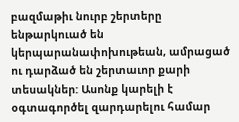բազմաթիւ նուրբ շերտերը ենթարկուած են կերպարանափոխութեան, ամրացած ու դարձած են շերտաւոր քարի տեսակներ: Ասոնք կարելի է օգտագործել զարդարելու համար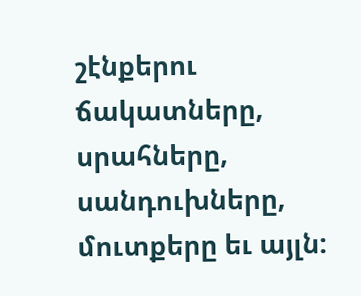շէնքերու ճակատները, սրահները, սանդուխները, մուտքերը եւ այլն: